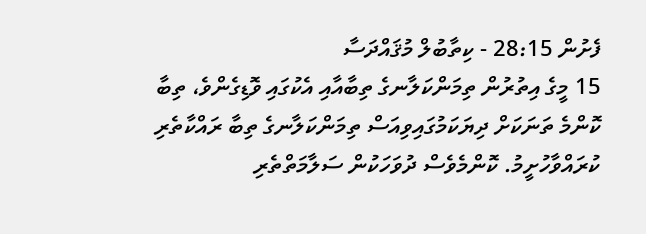ފެށުން 28:15 - ކިތާބުލް މުޤައްދަސާ
15 މީގެ އިތުރުން ތިމަންކަލާނގެ ތިބާއާއި އެކުގައި ވޮޑިގެންވެ، ތިބާ ކޮންމެ ތަނަކަށް ދިޔަކަމުގައިވިއަސް ތިމަންކަލާނގެ ތިބާ ރައްކާތެރި ކުރައްވާހުށީމު. ކޮންމެވެސް ދުވަހަކުން ސަލާމަތްތެރި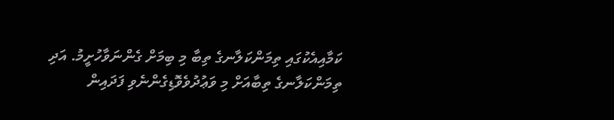ކަމާއިއެކުގައި ތިމަންކަލާނގެ ތިބާ މި ބިމަށް ގެންނަވާހުށީމު. އަދި ތިމަންކަލާނގެ ތިބާއަށް މި ވަޢުދުވެވޮޑިގެންނެވި ފަދައިން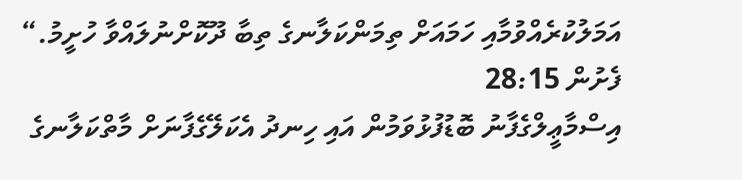އަމަލުކުރެއްވުމާއި ހަމައަށް ތިމަންކަލާނގެ ތިބާ ދޫކޮށްނުލައްވާ ހުށީމު.“
ފެށުން 28:15
އިސްމާޢީލްގެފާނު ބޮޑުފުޅުވަމުން އައި ހިނދު އެކަލޭގެފާނަށް މާތްކަލާނގެ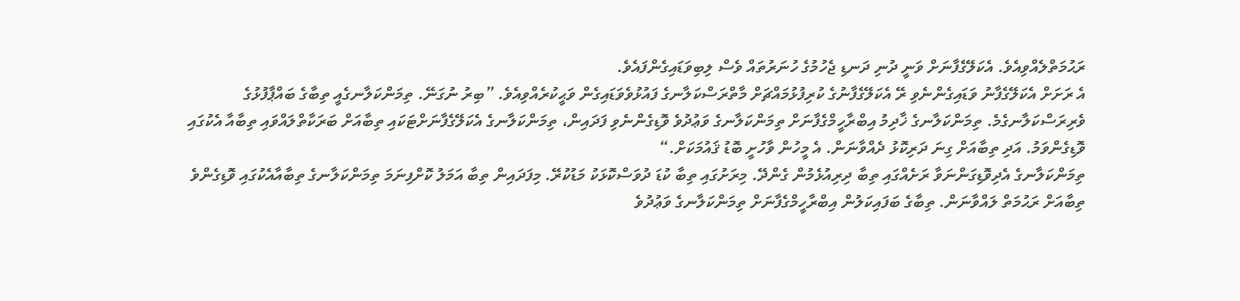ރަޙުމަތްލެއްވިއެވެ. އެކަލޭގެފާނަށް ވަނީ ދުނި ދަނޑި ޖެހުމުގެ ހުނަރުތައް ވެސް ލިބިވަޑައިގެންފައެވެ.
އެ ރަށަށް އެކަލޭގެފާނު ވަޑައިގެންނެވި ރޭ އެކަލޭގެފާނުގެ ކުރިފުޅުމައްޗަށް މާތްރަސްކަލާނގެ ފައުޅުވެވަޑައިގެން ވަޙީކުރެއްވިއެވެ. ”ބިރު ނުގަނޭ. ތިމަންކަލާނގެއީ ތިބާގެ ބައްޕާފުޅުގެ ވެރިރަސްކަލާނގެމެ. ތިމަންކަލާނގެ ޚާދިމު އިބްރާހީމްގެފާނަށް ތިމަންކަލާނގެ ވަޢުދުވެ ވޮޑިގެންނެވި ފަދައިން، ތިމަންކަލާނގެ އެކަލޭގެފާނަށްޓަކައި ތިބާއަށް ބަރަކާތްލައްވައި ތިބާއާ އެކުގައި ވޮޑިގެންވަމު. އަދި ތިބާއަށް ގިނަ ދަރިކޮޅު ދެއްވާނަން. އެ މީހުން ވާހުށީ ބޮޑު ޤައުމަކަށް.“
ތިމަންކަލާނގެ އެދިވޮޑިގަންނަވާ ރަށެއްގައި ތިބާ ދިރިއުޅެމުން ގެންދޭ. މިރަށުގައި ތިބާ ކުޑަ ދުވަސްކޮޅަކު މަޑުކުރޭ. މިފަދައިން ތިބާ އަމަލު ކޮށްފިނަމަ ތިމަންކަލާނގެ ތިބާއާއެކުގައި ވޮޑިގެންވެ ތިބާއަށް ރަޙުމަތް ލައްވާނަން. ތިބާގެ ބަފައިކަލުން އިބްރާހީމްގެފާނަށް ތިމަންކަލާނގެ ވަޢުދުވެ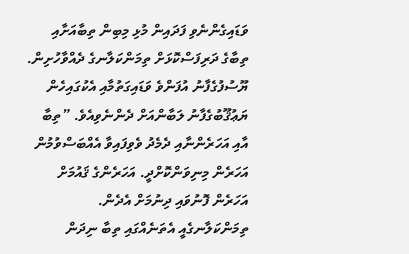ވަޑައިގެންނެވި ފަދައިން މުޅި މިބިން ތިބާއަށާއި ތިބާގެ ދަރިފަސްކޮޅަށް ތިމަންކަލާނގެ ދެއްވާހުށިން.
ޔޫސުފުގެފާނު އުފަންވެ ވަޑައިގަތުމާއި އެކުގައިހެން ޔަޢުޤޫބުގެފާނު ލަބާންއަށް ދެންނެވިއެވެ. ”ތިބާ އާއި އަހަރެންނާއި ދެމެދު ވެވިފައިވާ އެއްބަސްވުމުން އަހަރެން މިނިވަންކޮށްދީ. އަހަރެންގެ ޤައުމަށް އަހަރެން ފޮނުވައި ދިނުމަށް އެދެން.
ތިމަންކަލާނގެއީ އެތަނެއްގައި ތިބާ ނިދަން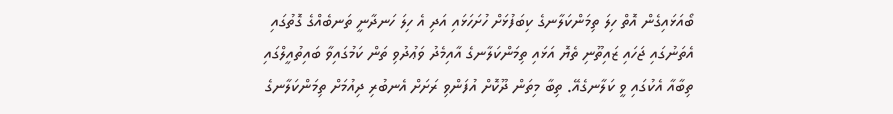ބޯއަޅައިގެން އޮތް ހިލަ ތިމަންކަލާނގެ ކިބަފުޅަށް ހުށަހަޅައި އަދި އެ ހިލަ ހަނދާނީ ތަނބެއްގެ ގޮތުގައި އެތަނުގައި ޖަހައި ޒައިތޫނި ތެޔޮ އަޅައި ތިމަންކަލާނގެ އާއިމެދު ވަޢުދުވި ތަން ކަމުގައިވާ ބައިތުއީލްގައި ތިބާއާ އެކުގައި ވީ ކަލާނގެއޭ. ތިބާ މިތަން ދޫކޮށް އުފަންވި ރަށަށް އެނބުރި ދިއުމަށް ތިމަންކަލާނގެ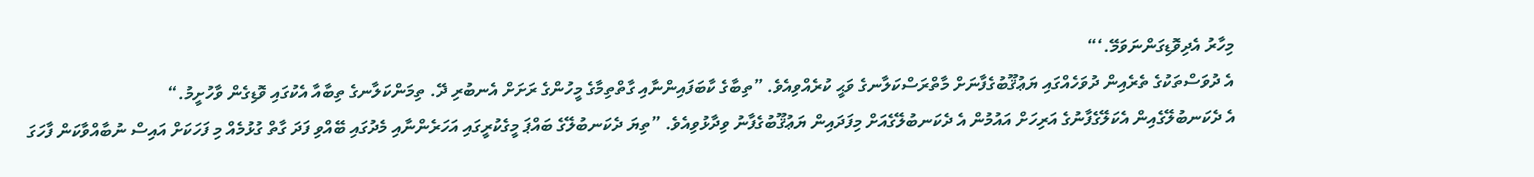މިހާރު އެދިވޮޑިގަންނަވަމޭ.‘“
އެ ދުވަސްތަކުގެ ތެރެއިން ދުވަހެއްގައި ޔަޢުޤޫބުގެފާނަށް މާތްރަސްކަލާނގެ ވަޙީ ކުރެއްވިއެވެ. ”ތިބާގެ ކާބަފައިންނާއި ގާތްތިމާގެ މީހުންގެ ރަށަށް އެނބުރި ދޭ. ތިމަންކަލާނގެ ތިބާއާ އެކުގައި ވޮޑިގެން ވާހުށީމު.“
އެ ދެކަނބުލޭގެއިން އެކަލޭގެފާނުގެ އަރިހަށް އައުމުން އެ ދެކަނބުލޭގެއަށް މިފަދައިން ޔަޢުޤޫބުގެފާނު ވިދާޅުވިއެވެ. ”ތިޔަ ދެކަނބުލޭގެ ބައްޕަ މީގެކުރީގައި އަހަރެންނާއި މެދުގައި ބޭއްވި ފަދަ ގާތް ގުޅުމެއް މި ފަހަކަށް އައިސް ނުބާއްވާކަން ފާހަގަ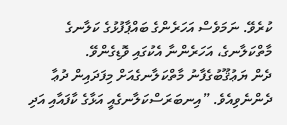ކުރެވޭ. ނަމަވެސް އަހަރެންގެ ބައްޕާފުޅުގެ ކަލާނގެ މާތްކަލާނގެ، އަހަރެންނާ އެކުގައި ވޮޑިގެންވޭ.
ދެން ޔަޢުޤޫބުގެފާނު މާތްކަލާނގެއަށް މިފަދައިން ދުޢާ ދެންނެވިއެވެ. ”އިނބަރަސްކަލާނގެއީ އަޅާގެ ކާފައާއި އަދި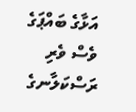އަޅާގެ ބައްޕަގެ ވެސް ވެރި ރަސްކަލާނގެ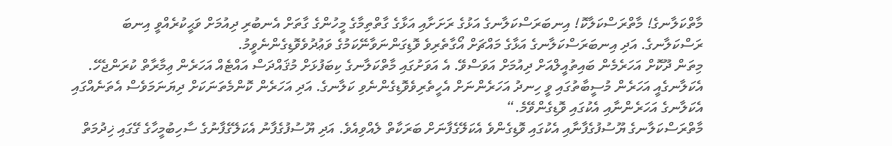މާތްކަލާނގެ! މާތްރަސްކަލާކޮ! އިނބަރަސްކަލާނގެ އަޅުގެ ރަށަށާއި އަޅާގެ ގާތްތިމާގެ މީހުންގެ ގާތަށް އެނބުރި ދިއުމަށް ވަޙީކުރެއްވީ އިނބަ ރަސްކަލާނގެ. އަދި އިނބަރަސްކަލާނގެ އަޅާގެ މައްޗަށް އޯގާތެރިވެ ވޮޑިގަންނަވާނޭކަމުގެ ވަޢުދުވެވޮޑިގެންނެވީމު.
މިތަން ދޫކޮށް އަހަރެމެން ބައިތުއީލްއަށް ދިއުމަށް އަވަސްވޭ. އެ އަވަށުގައި މާތްކަލާނގެ ކިބަފުޅަށް މުޤައްދަސް އައްޓެއް އަހަރެން ޢިމާރާތް ކުރަންޖެހޭ. އެކަލާނގެއީ އަހަރެން މުސީބާތުގައި ވީ ހިނދު އަހަރެންނަށް އެހީތެރިވެވޮޑިގެންނެވި ކަލާނގެ. އަދި އަހަރެން ކޮންމެތަނަކަށް ދިޔަނަމަވެސް އެތަނެއްގައި އެކަލާނގެ އަހަރެންނާއި އެކުގައި ވޮޑިގެންވޭމެ.“
މާތްރަސްކަލާނގެ ޔޫސުފުގެފާނާއި އެކުގައި ވޮޑިގެންވެ އެކަލޭގެފާނަށް ބަރަކާތް ލެއްވިއެވެ. އަދި ޔޫސުފުގެފާނު އެކަލޭގެފާނުގެ ސާހިބުމީހާގެ ގޭގައި ޚިދުމަތް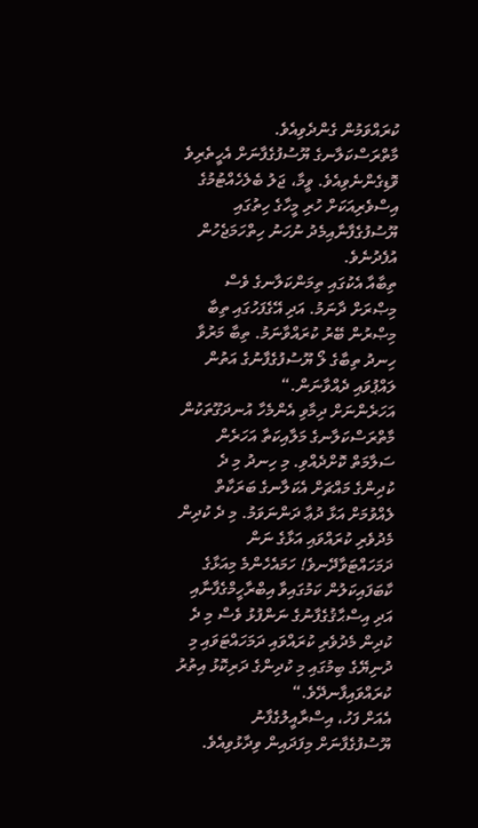ކުރައްވަމުން ގެންދެވިއެވެ.
މާތްރަސްކަލާނގެ ޔޫސުފުގެފާނަށް އެހީތެރިވެ ވޮޑިގެންނެވިއެވެ. ވީމާ، ޖަލު ބެލެހެއްޓުމުގެ އިސްވެރިއަކަށް ހުރި މީހާގެ ހިތުގައި ޔޫސުފުގެފާނާއިމެދު ނުހަނު ހިތްހަމަޖެހުން އުފެދުނެވެ.
ތިބާއާ އެކުގައި ތިމަންކަލާނގެ ވެސް މިޞްރަށް ދާނަމު. އަދި އޭގެފަހުގައި ތިބާ މިޞްރުން ބޭރު ކުރައްވާނަމު. ތިބާ މަރުވާ ހިނދު ތިބާގެ ލޯ ޔޫސުފުގެފާނުގެ އަތުން ލައްޕުވައި ދެއްވާނަން.“
އަހަރެންނަށް ދިމާވި އެންމެހާ އުނދަގޫތަކުން މާތްރަސްކަލާނގެ މަލާއިކަތާ އަހަރެން ސަލާމަތް ކޮށްދެއްވި. މި ހިނދު މި ދެ ކުދިންގެ މައްޗަށް އެކަލާނގެ ބަރަކާތް ލެއްވުމަށް އަޅާ ދުޢާ ދަންނަވަމު. މި ދެ ކުދިން މެދުވެރި ކުރައްވައި އަޅާގެ ނަން ދަމަހައްޓަވާދޭނވެ! ހަމައެހެންމެ މިއަޅާގެ ކާބަފައިކަލުން ކަމުގައިވާ އިބްރާހީމްގެފާނާއި އަދި އިސްޙާޤުގެފާނުގެ ނަންފުޅު ވެސް މި ދެ ކުދިން މެދުވެރި ކުރައްވައި ދަމަހައްޓަވައި މި ދުނިޔޭގެ ބިމުގައި މި ކުދިންގެ ދަރިކޮޅު އިތުރު ކުރައްވައިފާނދޭވެ.“
އެއަށް ފަހު، އިސްރާއީލުގެފާނު ޔޫސުފުގެފާނަށް މިފަދައިން ވިދާޅުވިއެވެ.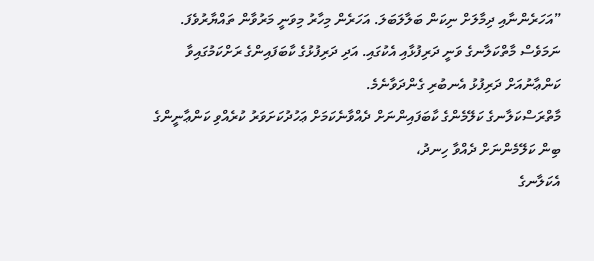”އަހަރެންނާއި ދިމާލަށް ނިކަން ބަލާލަބަލަ. އަހަރެން މިހާރު މިވަނީ މަރުވާން ތައްޔާރުވެފަ. ނަމަވެސް މާތްކަލާނގެ ވަނީ ދަރިފުޅާއި އެކުގައި. އަދި ދަރިފުޅުގެ ކާބަފައިންގެ ރަށްކަމުގައިވާ ކަންޢާނުއަށް ދަރިފުޅު އެނބުރި ގެންދަވާނެމެ.
މާތްރަސްކަލާނގެ ކަލޭމެންގެ ކާބަފައިންނަށް ދެއްވާނެކަމަށް ޢަހުދުކަށަވަރު ކުރެއްވި ކަންޢާނީންގެ ބިން ކަލޭމެންނަށް ދެއްވާ ހިނދު،
އެކަލާނގެ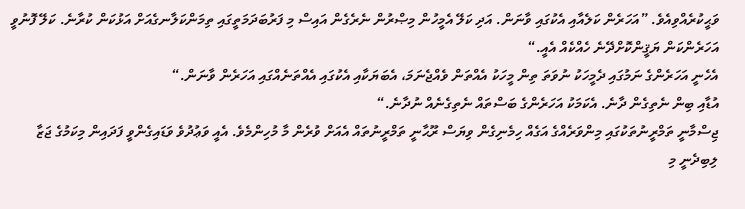ވަޙީކުރެއްވިއެވެ. ”އަހަރެން ކަލެއާއި އެކުގައި ވާނަން. އަދި ކަލޭ އެމީހުން މިޞްރުން ނެރެގެން އައިސް މި ފަރުބަދަމަތީގައި ތިމަންކަލާނގެއަށް އަޅުކަން ކުރާނެ. ކަލޭ ފޮނުވީ އަހަރެންކަން ޔަޤީންކޮށްދޭނެ ހެއްކެއް އެއީ.“
އެހެނީ އަހަރެންގެ ނަމުގައި ދެމީހަކު ނުވަތަ ތިން މީހަކު އެއްތަން ވެއްޖެނަމަ، އެބަޔަކާއި އެކުގައި އެއްތަނެއްގައި އަހަރެން ވާނަން.“
އުޑާއި ބިން ނެތިގެން ދާނެ. އެކަމަކު އަހަރެންގެ ބަސްތައް ނެތިގެނެއް ނުދާނެ.“
ޖިސްމާނީ ތަމްރީނުތަކުގައި މިންވަރެއްގެ އަގެއް ހިމެނިގެން ވިޔަސް ރޫޙާނީ ތަމްރީނުތައް އެއަށް ވުރެން މާ މުހިންމެވެ. އެއީ ވަޢުދުވެ ވަޑައިގެންވީ ފަދައިން މިކަމުގެ ޖަޒާ ލިބިދެނީ މި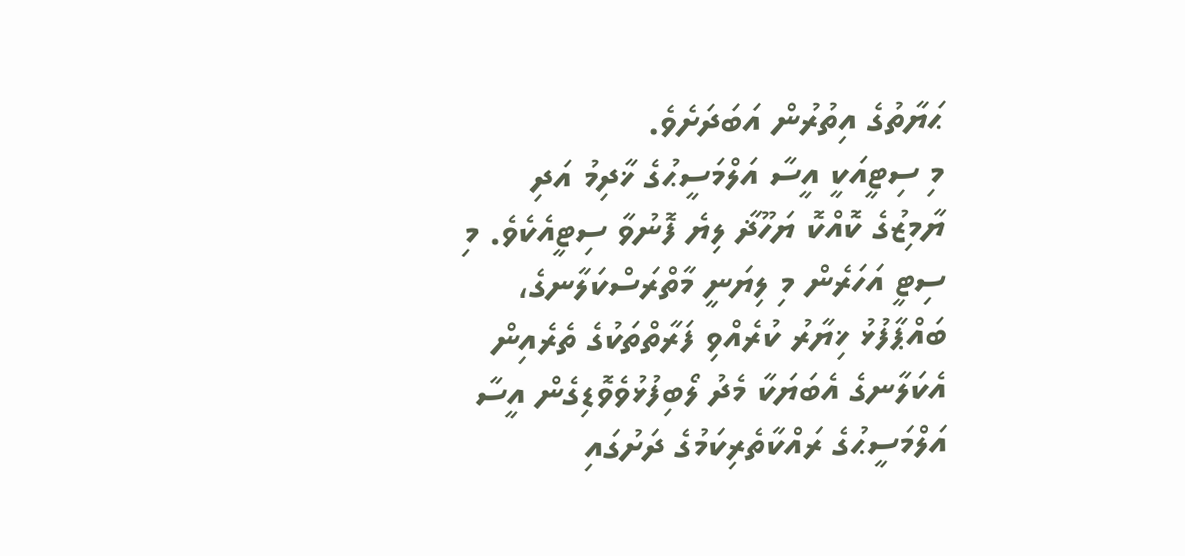ޙަޔާތުގެ އިތުރުން އަބަދަށެވެ.
މި ސިޓީއަކީ އީސާ އަލްމަސީޙުގެ ޚާދިމު އަދި ޔާމިޒުގެ ކޮއްކޮ ޔަހޫޛާ ލިޔެ ފޮނުވާ ސިޓީއެކެވެ. މި ސިޓީ އަހަރެން މި ލިޔަނީ މާތްރަސްކަލާނގެ، ބައްޕާފުޅު ޚިޔާރު ކުރެއްވި ފަރާތްތަކުގެ ތެރެއިން އެކަލާނގެ އެބަޔަކާ މެދު ލޯބިފުޅުވެވޮޑިގެން އީސާ އަލްމަސީޙުގެ ރައްކާތެރިކަމުގެ ދަށުގައި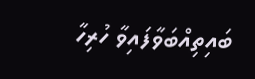ބައިތިއްބަވާފައިވާ ހުރިހާ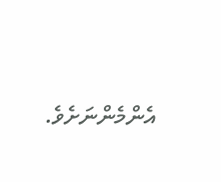އެންމެންނަށެވެ.